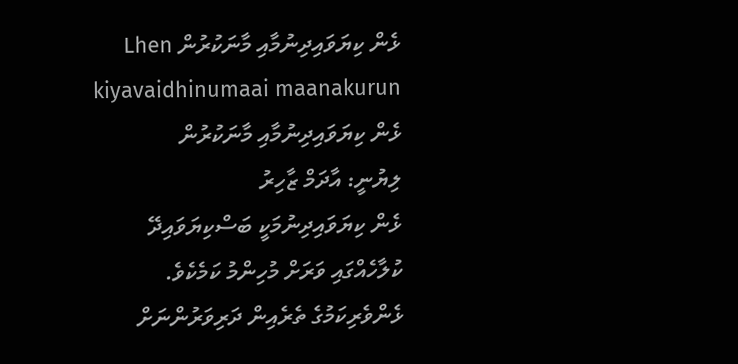ޅެން ކިޔަވައިދިނުމާއި މާނަކުރުން Lhen kiyavaidhinumaai maanakurun
ޅެން ކިޔަވައިދިނުމާއި މާނަކުރުން
ލިޔުނީ: އާދަމް ޒާހިރު
ޅެން ކިޔަވައިދިނުމަކީ ބަސްކިޔަވައިދޭ ކުލާހެއްގައި ވަރަށް މުހިންމު ކަމެކެވެ. ޅެންވެރިކަމުގެ ތެރެއިން ދަރިވަރުންނަށް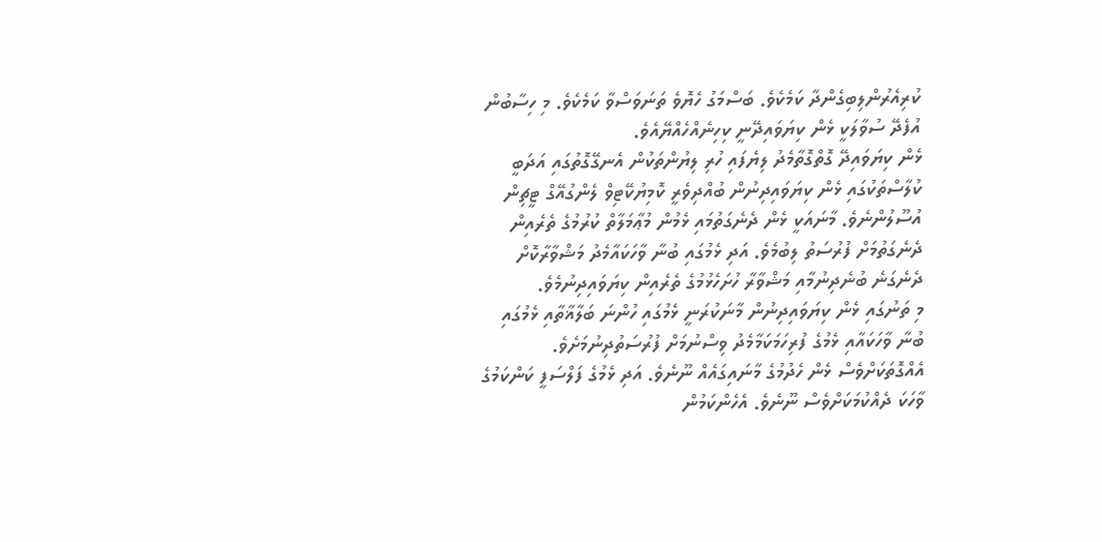ކުރިއެރުންލިބިގެންދާ ކަމެކެވެ. ބަސްމަގު ހެޔޮވެ ތަނަވަސްވާ ކަމެކެވެ. މި ހިސާބުން އުފެދޭ ސުވާލަކީ ޅެން ކިޔަވައިދޭނީ ކިހިނެއްހެއްޔޭއެވެ.
ޅެން ކިޔަވައިދޭ ގޮތްގޮތާމެދު ލިޔެފައި ހުރި ލިޔުންތަކުން އެނގޭގޮތުގައި އަދަބީ ކުލާސްތަކުގައި ޅެން ކިޔަވައިދިނުން ބުއްދިވެރީ ކޮމިޔުކޭޓިވް ލެންގުއޭގް ޓީޗިން އުސޫލުންނެވެ. މާނައަކީ ޅެން ދެނެގަތުމައި ޅެމުން މުޢާމަލާތް ކުރުމުގެ ތެރެއިން ދެނެގަތުމަށް ފުރުސަތު ލިބުމެވެ. އަދި ޅެމުގައި ބުނާ ވާހަކައާމެދު މަޝްވާރާކޮށް ދެނެގަނެ ބުނެދިނުމާއި މަޝްވާރާ ހުށަހެޅުމުގެ ތެރެއިން ކިޔަވައިދިނުމެވެ.
މި ތަނުގައި ޅެން ކިޔަވައިދިނުން މާނަކުރަނީ ޅެމުގައި ހުންނަ ބަލާޣާތާއި ޅެމުގައި ބުނާ ވާހަކައާއި ޅެމުގެ ފުރިހަމަކަމާމެދު ވިސްނުމަށް ފުރުސަތުދިނުމަށެވެ. އެއްގޮތަކަށްވެސް ޅެން ހެދުމުގެ މާނައިގައެއް ނޫނެވެ. އަދި ޅެމުގެ ފަލްސަފީ ކަންކަމުގެ ވާހަކަ ދެއްކުމަކަށްވެސް ނޫނެވެ. އެހެންކަމުން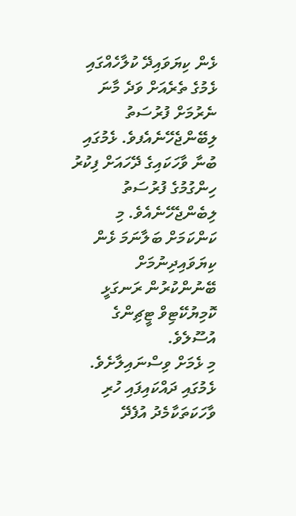ޅެން ކިޔަވައިދޭ ކުލާހެއްގައި ޅެމުގެ ތެރެއަށް ވަދެ މާނަ ނެރުމަށް ފުރުސަތު ލިބޭންޖެހޭނެއެފވެ. ޅެމުގައި ބުނާ ވާހަކައިގެ ދޭހައަށް ފިކުރު ހިންގުމުގެ ފުރުސަތު ލިބެންޖެހޭނެއެވެ. މި ކަންކަމަށް ބަލާނަމަ ޅެން ކިޔަވައިދިނުމަށް ބޭނުންކުރުން ރަނގަޅީ ކޮމިޔުކޭޓިވް ޓީޗިންގެ އުސޫލެވެ.
މި ޅެމަށް ވިސްނައިލާށެވެ. ޅެމުގައި ދައްކައިފައި ހުރި ވާހަކަތަކާމެދު އުފެދޭ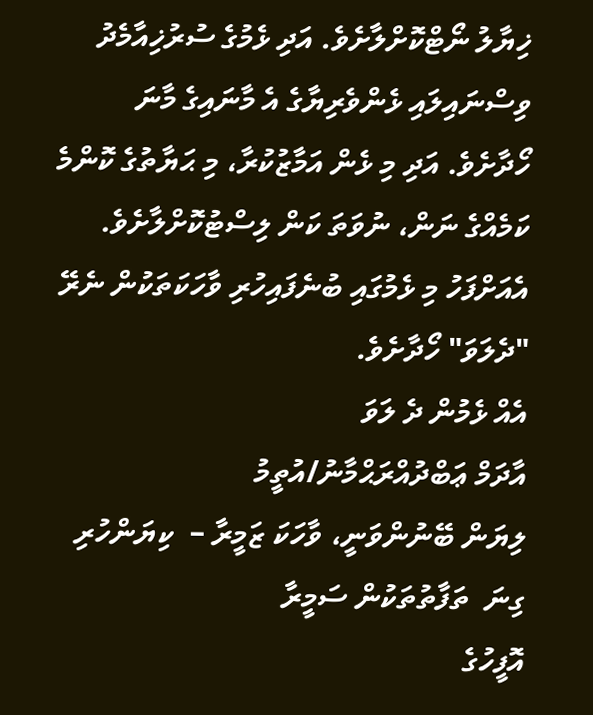ޚިޔާލު ނޯޓްކޮށްލާށެވެ. އަދި ޅެމުގެ ސުރުޚިއާމެދު ވިސްނައިލައި ޅެންވެރިޔާގެ އެ މާނައިގެ މާނަ ހޯދާށެވެ. އަދި މި ޅެން އަމާޒުކުރާ، މި ޙަޔާތުގެ ކޮންމެ ކަމެއްގެ ނަން، ނުވަތަ ކަން ލިސްޓުކޮށްލާށެވެ. އެއަށްފަހު މި ޅެމުގައި ބުނެފައިހުރި ވާހަކަތަކުން ނެރޭ "ދެލަވަ" ހޯދާށެވެ.
އެއް ޅެމުން ދެ ލަވަ
އާދަމް ޢަބްދުއްރަޙްމާނު/އުތީމު
ލިޔަން ބޭނުންވަނީ، ވާހަކަ ޒަމީރާ –  ކިޔަންހުރި  ގިނަ  ތަފާތުތަކުން ސަމީރާ
އޮފީހުގެ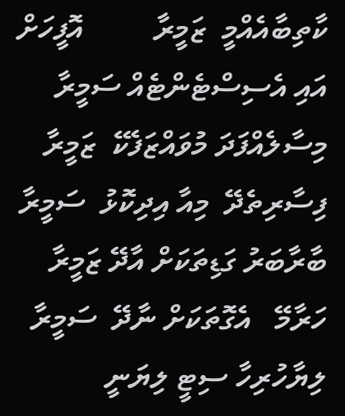ކާތިބާއެއްމީ  ޒަމީރާ         އޮފީހަށް  އައި އެސިސްޓެންޓެއް ސަމީރާ
މިސާލެއްފަދަ މުވައްޒަފެކޭ  ޒަމީރާ       ފިސާރިތެދޭ  މިއާ އިދިކޮޅު  ސަމީރާ
ބާރާބަރު ގަޑިތަކަށް އާދޭ ޒަމީރާ         ހަރާމޭ   އެގޮތަކަށް ނާދޭ  ސަމީރާ
ލިޔާހުރިހާ ސިޓީ ލިޔަނީ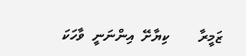ޒަމީރާ        ކިޔާށޭ  އިންނަނީ  ވާހަކަ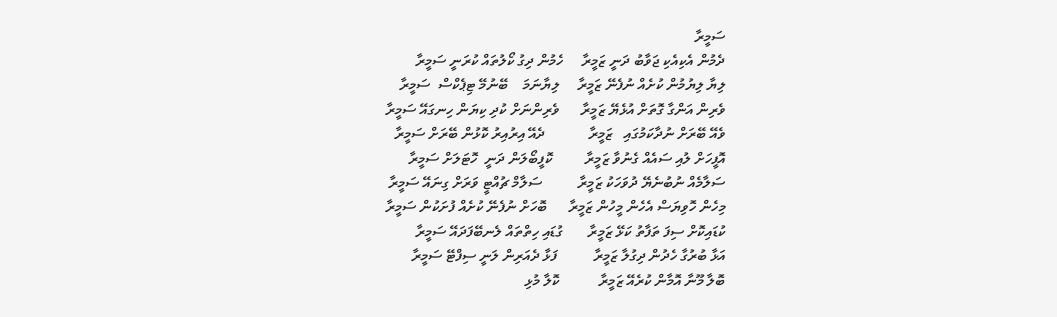ސަމީރާ
ދެމުން އެކިއެކި ޖަވާބު ދަނީ ޒަމީރާ     ހެމުން ދިގު ކޯލުތައް ކުރަނީ ސަމީރާ
ލިޔާ ލިޔުމުން ކުށެއް ނުފެނޭ ޒަމީރާ     ލިޔާނަމަ    ބޭނުމޭ ޓިޕެކްސް  ސަމީރާ
ވެރިން އަންގާ ގޮތަށް އުޅެޔޭ ޒަމީރާ      ވެރިންނަށް ކުދި ކިޔަން ހިނގައޭ ސަމީރާ
ވެއޭ ބޭރަށް ނުދާކަމުގައި   ޒަމީރާ            ދެއޭ އިރުއިރު ކޮޅުން ބޭރަށް ސަމީރާ
އޮފީހަށް ލުއި ސައެއް ގެނުވާ ޒަމީރާ         ކޮފީބޯލަން ދަނީ  ހޮޓަލަށް ސަމީރާ
ސަލާމެއް ނުބުނެޔޭ ދުވަހަކު ޒަމީރާ          ސަލާމް ޗުއްޓީ ވަރަށް ގިނައޭ ސަމީރާ
މިހެން ހޮވިޔަސް އެހެން މީހުން ޒަމީރާ      ބޮހަށް ނުފެނޭ ކުށެއް ފުށަކުން ސަމީރާ
ކުޑައިކޮށް ސިފަ ތަފާތު ކަޅޭ ޒަމީރާ       ގުޑައި ހިތްތައް ލެނބޭފަދައޭ ސަމީރާ
އަޅާ ބުރުގާ ހެދުން ދިގުލާ ޒަމީރާ          ފަޅާ ދެއަރިން ލަނީ ސިފްޓޭ ސަމީރާ
ބޮލާ މޫނާ އޮމާން ކުރެއޭ ޒަމީރާ           ކޮލާ މުޅި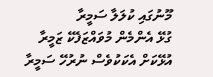މޫނުގައި ކުލަލާ ސަމީރާ
ގުޅޭ އެންމެން މުވައްޒަފެކޭ ޒަމީރާ         އުޅޭކަށް އެކަކުވެސް ނުރުހޭ ސަމީރާ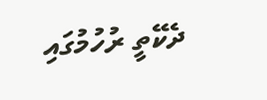ދެކޭތީ ރުހުމުގައި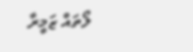ލޯތައް ޒަމީރާ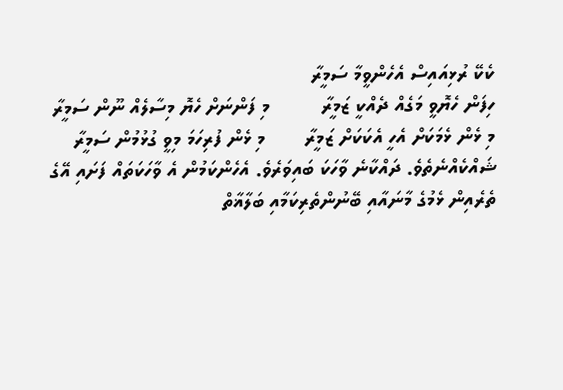ކެކޭ ރުޅިއައިސް އެހެންވީމާ ސަމީރާ
ހިފަން ހެޔޮވީ މަގެއް ދެއްކީ ޒަމީރާ         މި ފަންނަށް ހެޔޮ މިސާލެއް ނޫން ސަމީރާ
މި ޅެން ޅެމަކަށް އެހީ އެކަކަށް ޒަމީރާ       މި ޅެން ފުރިހަމަ މިވީ ގުޅުމުން ސަމީރާ
ޝައްކެއްނެތެވެ. ދައްކާނެ ވާހަކަ ބައިވަރެވެ. އެހެންކަމުން އެ ވާހަކަތައް ފަށައި އޭގެ ތެރެއިން ޅެމުގެ މާނައާއި ބޭނުންތެރިކަމާއި ބަލާޣާތް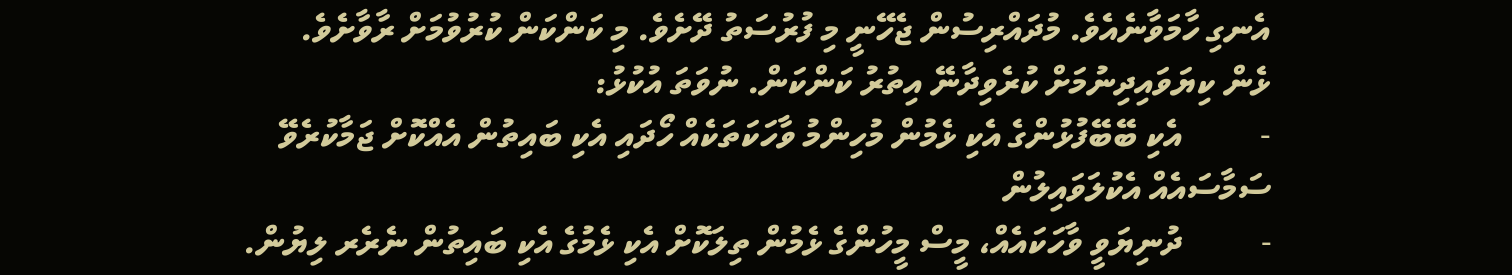އެނގި ހާމަވާނެއެވެ. މުދައްރިސުން ޖެހޭނީ މި ފުރުސަތު ދޭށެވެ. މި ކަންކަން ކުރުވުމަށް ރާވާށެވެ.
ޅެން ކިޔަވައިދިނުމަށް ކުރެވިދާނޭ އިތުރު ކަންކަން. ނުވަތަ އުކުޅު:
-         އެކި ބޭބޭފުޅުންގެ އެކި ޅެމުން މުހިންމު ވާހަކަތަކެއް ހޯދައި އެކި ބައިތުން އެއްކޮށް ޖަމާކުރެވޭ ސަމާސައެއް އެކުލަވައިލުން
-         ދުނިޔަވީ ވާހަކައެއް، މީސް މީހުންގެ ޅެމުން ތިލަކޮށް އެކި ޅެމުގެ އެކި ބައިތުން ނެރެރ ލިޔުން.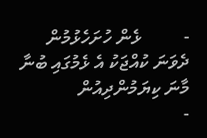-         ޅެން ހުށަހެޅުމުން ދެވަނަ ކުއްޖަކު އެ ޅެމުގައި ބުނާ މާނަ ކިޔަމުންދިއުން
-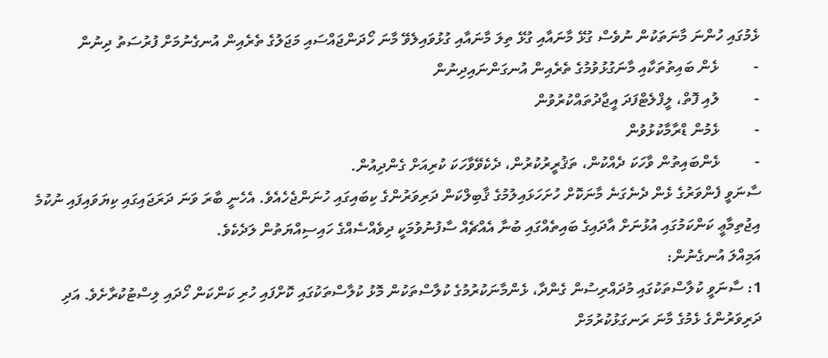ޅެމުގައި ހުންނަ މާނަތަކުން ނުވެސް ގުޅޭ މާނައާއި ގުޅޭ ތިލަ މާނައާއި ގުޅުވައިލެވޭ މާނަ ހޯދަންޖައްސައި މަޖަލުގެ ތެރެއިން އުނގެނުމަށް ފުރުސަތު ދިނުން
-         ޅެން ބައިތުތަކާއި މާނަގުޅުވުމުގެ ތެރެއިން އުނގަންނައިދިނުން
-         ލުއި ފޮތް، ލީފްލެޓްފަދަ އީޖާދުތައްކުރުވުން
-         ޅެމުން ޑްރާމާކުޅުވުން
-         ޅެންބައިތުން ވާހަކަ ދެއްކުން، ތަޤުރީރުކުރުން، ދެކެވޭވާހަކަ ކުރިއަށް ގެންދިއުން.
ސާނަވީ ފެންވަރުގެ ޅެން ދެނެގަނެ މާނަކޮށް ހުށަހަޅައިލުމުގެ ޤާބިލްކަން ދަރިވަރުންގެ ކިބައިގައި ހުނަންޖެހެއެވެ. އެހެނީ ބާރަ ވަނަ ދަރަޖައިގައި ކިޔަވައިފައި ނުކުމެ އިޖުތިމާޢީ ކަންކަމުގައި އުޅުނަށް އާދައިގެ ބައިތެއްގައި ބުނާ އެއްޗެއް ސާފުނުވުމަކީ ދިވެއްސެއްގެ ހައިސިއްޔަތުން ލަދެކެވެ.
އަމިއްލަ އުނގެނުން:
1: ސާނަވީ ކުލާސްތަކުގައި މުދައްރިސުން ގެންދާ، ޅެންމާނަކުރުމުގެ ކުލާސްތަކުން މޮޅު ކުލާސްތަކުގައި ކޮށްފައި ހުރި ކަންކަން ހޯދައި ލިސްޓުކުރާށެވެ. އަދި ދަރިވަރުންގެ ޅެމުގެ މާނަ ރަނގަޅުކުރުމަށް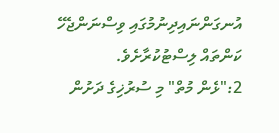އުނގަންނައިދިނުމުގައި ވިސްނަންޖެހޭ ކަންތައް ލިސްޓުކުރާށެވެ.
2:"ޅެން މުތް" މި ސުރުޚިގެ ދަށުން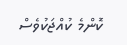ކޮންމެ ކުއްޖަކުވެސް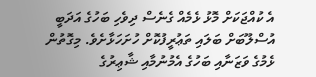އެ ކުއްޖަކަށް މޮޅު ޅެމެއް ގެނެސް ދިވެހި ބަހުގެ އަދަބީ އުސްލޫބަށް ބަލައި ތަޢުރީފުކޮށް ހުށަހަޅާށެވެ. މިގޮތުން ޅެމުގެ ވަޒަނާއި ބަހުގެ އެމުނުމާއި ޝާޢިރުގެ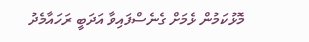މޮޅުކަމުން ޅެމަށް ގެނެސްފައިވާ އަދަބީ ރަހައާމެދު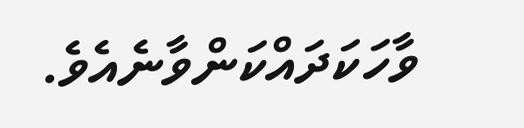ވާހަކަދައްކަންވާނެއެވެ.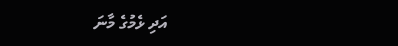އަދި ޅެމުގެ މާނަ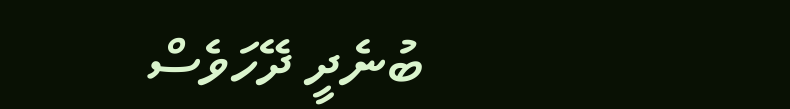ބުނެދީ ދޭހަވެސް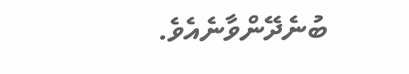ބުނެދޭންވާނެއެވެ.